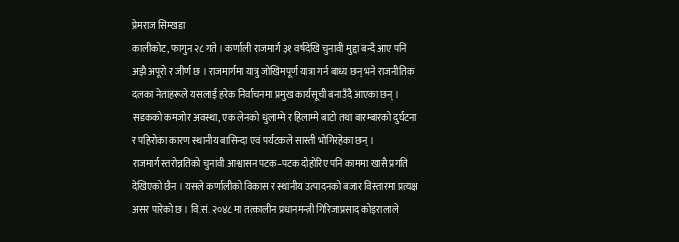प्रेमराज सिम्खडा
कालीकोट, फागुन २८ गते । कर्णाली राजमार्ग ३१ वर्षदेखि चुनावी मुद्दा बन्दै आए पनि अझै अपूरो र जीर्ण छ । राजमार्गमा यात्रु जोखिमपूर्ण यात्रा गर्न बाध्य छन् भने राजनीतिक दलका नेताहरूले यसलाई हरेक निर्वाचनमा प्रमुख कार्यसूची बनाउँदै आएका छन् । सडकको कमजोर अवस्था, एक लेनको धुलाम्मे र हिलाम्मे बाटो तथा बारम्बारको दुर्घटना र पहिरोका कारण स्थानीय बासिन्दा एवं पर्यटकले सास्ती भोगिरहेका छन् ।
राजमार्ग स्तरोन्नतिको चुनावी आश्वासन पटक–पटक दोहोरिए पनि काममा खासै प्रगति देखिएको छैन । यसले कर्णालीको विकास र स्थानीय उत्पादनको बजार विस्तारमा प्रत्यक्ष असर पारेको छ । वि.सं. २०४८ मा तत्कालीन प्रधानमन्त्री गिरिजाप्रसाद कोइरालाले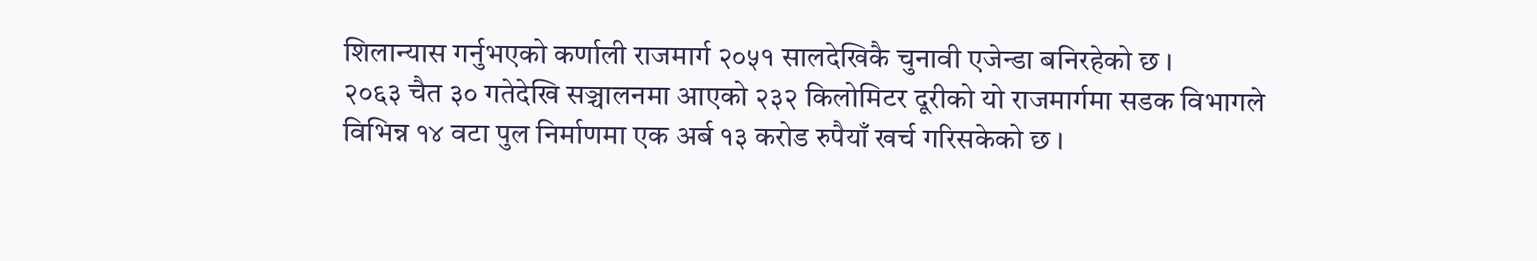शिलान्यास गर्नुभएको कर्णाली राजमार्ग २०५१ सालदेखिकै चुनावी एजेन्डा बनिरहेको छ ।
२०६३ चैत ३० गतेदेखि सञ्चालनमा आएको २३२ किलोमिटर दूरीको यो राजमार्गमा सडक विभागले विभिन्न १४ वटा पुल निर्माणमा एक अर्ब १३ करोड रुपैयाँ खर्च गरिसकेको छ ।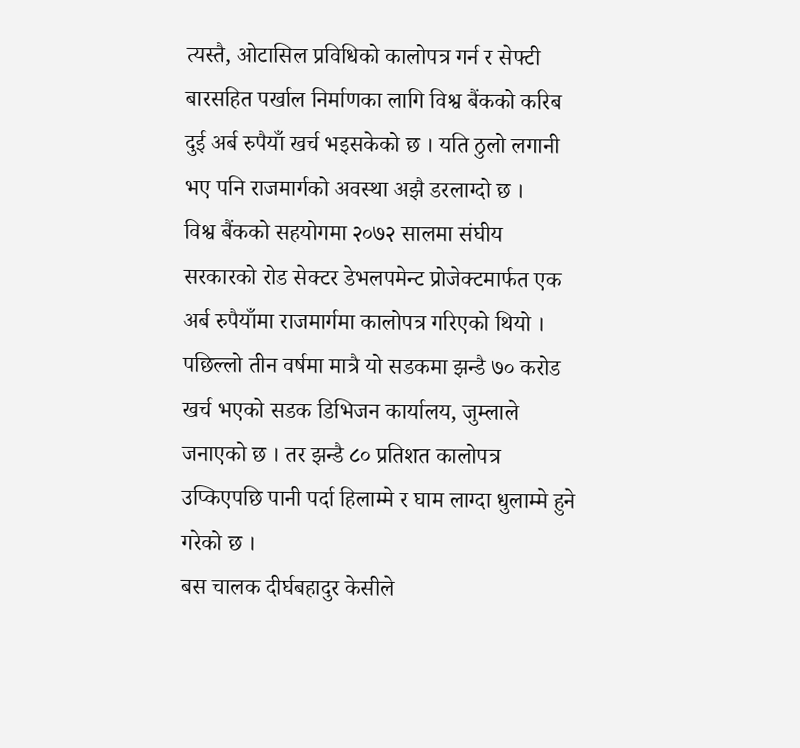त्यस्तै, ओटासिल प्रविधिको कालोपत्र गर्न र सेफ्टी बारसहित पर्खाल निर्माणका लागि विश्व बैंकको करिब दुई अर्ब रुपैयाँ खर्च भइसकेको छ । यति ठुलो लगानी भए पनि राजमार्गको अवस्था अझै डरलाग्दो छ ।
विश्व बैंकको सहयोगमा २०७२ सालमा संघीय सरकारको रोड सेक्टर डेभलपमेन्ट प्रोजेक्टमार्फत एक अर्ब रुपैयाँमा राजमार्गमा कालोपत्र गरिएको थियो । पछिल्लो तीन वर्षमा मात्रै यो सडकमा झन्डै ७० करोड खर्च भएको सडक डिभिजन कार्यालय, जुम्लाले जनाएको छ । तर झन्डै ८० प्रतिशत कालोपत्र उप्किएपछि पानी पर्दा हिलाम्मे र घाम लाग्दा धुलाम्मे हुने गरेको छ ।
बस चालक दीर्घबहादुर केसीले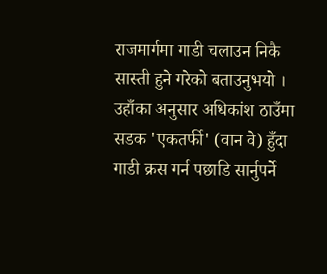राजमार्गमा गाडी चलाउन निकै सास्ती हुने गरेको बताउनुभयो । उहाँका अनुसार अधिकांश ठाउँमा सडक 'एकतर्फी' (वान वे) हुँदा गाडी क्रस गर्न पछाडि सार्नुपर्ने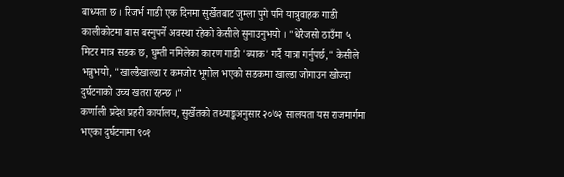बाध्यता छ । रिजर्भ गाडी एक दिनमा सुर्खेतबाट जुम्ला पुगे पनि यात्रुवाहक गाडी कालीकोटमा बास बस्नुपर्ने अवस्था रहेको केसीले सुनाउनुभयो । "धेरैजसो ठाउँमा ५ मिटर मात्र सडक छ, घुम्ती नमिलेका कारण गाडी 'ब्याक' गर्दै यात्रा गर्नुपर्छ," केसीले भन्नुभयो, "खाल्डैखाल्डा र कमजोर भूगोल भएको सडकमा खाल्डा जोगाउन खोज्दा दुर्घटनाको उच्च खतरा रहन्छ ।"
कर्णाली प्रदेश प्रहरी कार्यालय, सुर्खेतको तथ्याङ्कअनुसार २०७२ सालयता यस राजमार्गमा भएका दुर्घटनामा ९०१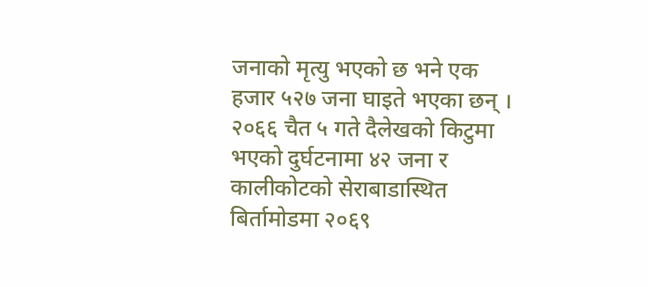जनाको मृत्यु भएको छ भने एक हजार ५२७ जना घाइते भएका छन् । २०६६ चैत ५ गते दैलेखको किटुमा भएको दुर्घटनामा ४२ जना र कालीकोटको सेराबाडास्थित बिर्तामोडमा २०६९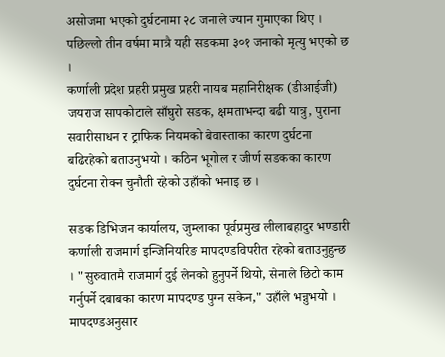असोजमा भएको दुर्घटनामा २८ जनाले ज्यान गुमाएका थिए । पछिल्लो तीन वर्षमा मात्रै यही सडकमा ३०१ जनाको मृत्यु भएको छ ।
कर्णाली प्रदेश प्रहरी प्रमुख प्रहरी नायब महानिरीक्षक (डीआईजी) जयराज सापकोटाले साँघुरो सडक, क्षमताभन्दा बढी यात्रु, पुराना सवारीसाधन र ट्राफिक नियमको बेवास्ताका कारण दुर्घटना बढिरहेको बताउनुभयो । कठिन भूगोल र जीर्ण सडकका कारण दुर्घटना रोक्न चुनौती रहेको उहाँको भनाइ छ ।

सडक डिभिजन कार्यालय, जुम्लाका पूर्वप्रमुख लीलाबहादुर भण्डारी कर्णाली राजमार्ग इन्जिनियरिङ मापदण्डविपरीत रहेको बताउनुहुन्छ । "सुरुवातमै राजमार्ग दुई लेनको हुनुपर्ने थियो, सेनाले छिटो काम गर्नुपर्ने दबाबका कारण मापदण्ड पुग्न सकेन," उहाँले भन्नुभयो । मापदण्डअनुसार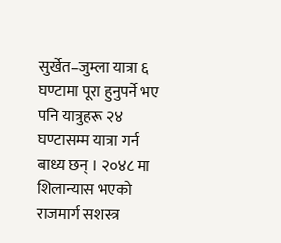सुर्खेत–जुम्ला यात्रा ६ घण्टामा पूरा हुनुपर्ने भए पनि यात्रुहरू २४ घण्टासम्म यात्रा गर्न बाध्य छन् । २०४८ मा शिलान्यास भएको राजमार्ग सशस्त्र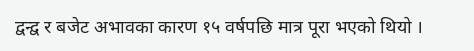द्वन्द्व र बजेट अभावका कारण १५ वर्षपछि मात्र पूरा भएको थियो ।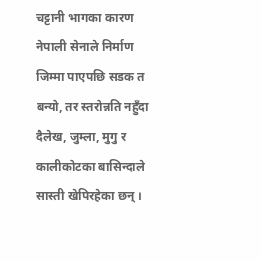चट्टानी भागका कारण नेपाली सेनाले निर्माण जिम्मा पाएपछि सडक त बन्यो, तर स्तरोन्नति नहुँदा दैलेख, जुम्ला, मुगु र कालीकोटका बासिन्दाले सास्ती खेपिरहेका छन् ।